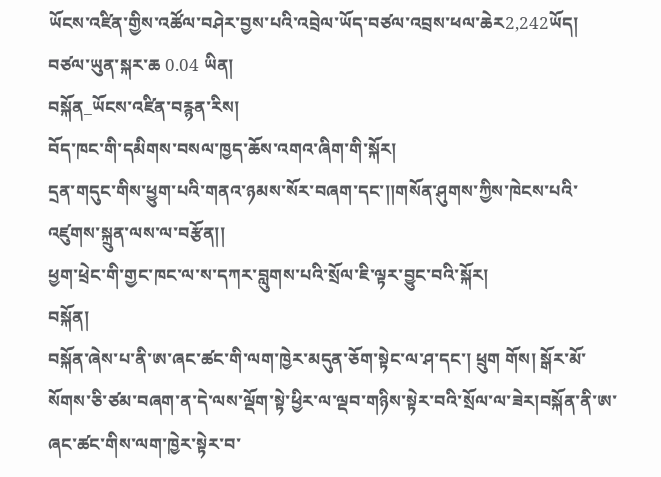ཡོངས་འཛིན་གྱིས་འཚོལ་བཤེར་བྱས་པའི་འབྲེལ་ཡོད་བཙལ་འབྲས་ཕལ་ཆེར2,242ཡོད།  བཙལ་ཡུན་སྐར་ཆ 0.04 ཡིན།
བསྐོན_ཡོངས་འཛིན་བརྙན་རིས།
བོད་ཁང་གི་དམིགས་བསལ་ཁྱད་ཆོས་འགའ་ཞིག་གི་སྐོར།
དྲན་གདུང་གིས་ཕྱུག་པའི་གནའ་ཉམས་སོར་བཞག་དང་།།གསོན་ཤུགས་ཀྱིས་ཁེངས་པའི་འཛུགས་སྐྲུན་ལས་ལ་བརྩོན།།
ཕྱག་ཕྲེང་གི་གྱང་ཁང་ལ་ས་དཀར་བླུགས་པའི་སྲོལ་ཇི་ལྟར་བྱུང་བའི་སྐོར།
བསྐོན།
བསྐོན་ཞེས་པ་ནི་ཨ་ཞང་ཚང་གི་ལག་ཁྱེར་མདུན་ཅོག་སྟེང་ལ་ཤ་དང་། ཕྲུག གོས། སྒོར་མོ་སོགས་ཅི་ཙམ་བཞག་ན་དེ་ལས་ལྡོག་སྟེ་ཕྱིར་ལ་ལྡབ་གཉིས་སྟེར་བའི་སྲོལ་ལ་ཟེར།བསྐོན་ནི་ཨ་ཞང་ཚང་གིས་ལག་ཁྱེར་སྟེར་བ་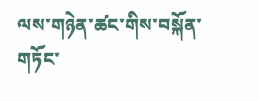ལས་གཉེན་ཚང་གིས་བསྐོན་གཏོང་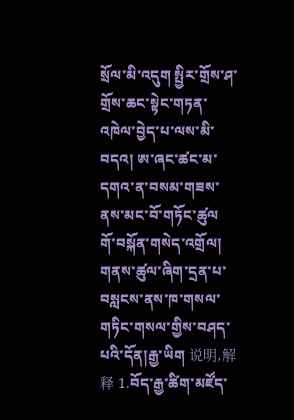སྲོལ་མི་འདུག སྤྱིར་གྲོས་ཤ་གྲོས་ཆང་སྟེང་གཏན་འཁེལ་བྱེད་པ་ལས་མི་བདའ། ཨ་ཞང་ཚང་མ་དགའ་ན་བསམ་གཟས་ནས་མང་བོ་གཏོང་ཚུལ
གོ་བསྐོན་གསེད་འགྲོལ།
གནས་ཚུལ་ཞིག་དྲན་པ་བསླངས་ནས་ཁ་གསལ་གཏིང་གསལ་གྱིས་བཤད་པའི་དོན།རྒྱ་ཡིག 说明,解释 1.བོད་རྒྱ་ཚིག་མཛོད་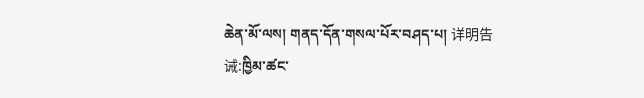ཆེན་མོ་ལས། གནད་དོན་གསལ་པོར་བཤད་པ། 详明告诫:ཁྱིམ་ཚང་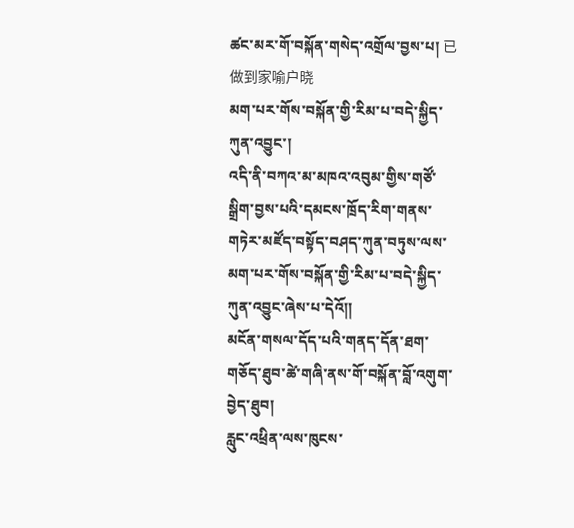ཚང་མར་གོ་བསྐོན་གསེད་འགྲོལ་བྱས་པ། 已做到家喻户晓
མག་པར་གོས་བསྐོན་གྱི་རིམ་པ་བདེ་སྐྱིད་ཀུན་འབྱུང་།
འདི་ནི་བཀའ་མ་མཁའ་འབུམ་གྱིས་གཙོ་སྒྲིག་བྱས་པའི་དམངས་ཁྲོད་རིག་གནས་གཏེར་མཛོད་བསྟོད་བཤད་ཀུན་བཏུས་ལས་མག་པར་གོས་བསྐོན་གྱི་རིམ་པ་བདེ་སྐྱིད་ཀུན་འབྱུང་ཞེས་པ་དེའོ༎
མངོན་གསལ་དོད་པའི་གནད་དོན་ཐག་གཅོད་ཐུབ་ཚེ་གཞི་ནས་གོ་བསྐོན་བློ་འགུག་བྱེད་ཐུབ།
རླུང་འཕྲིན་ལས་ཁུངས་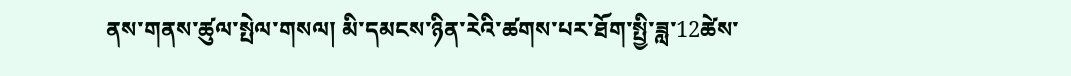ནས་གནས་ཚུལ་སྤེལ་གསལ། མི་དམངས་ཉིན་རེའི་ཚགས་པར་ཐོག་སྤྱི་ཟླ་12ཚེས་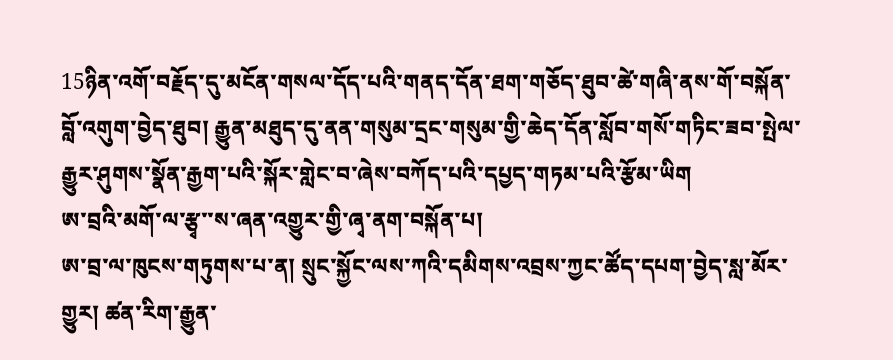15ཉིན་འགོ་བརྗོད་དུ་མངོན་གསལ་དོད་པའི་གནད་དོན་ཐག་གཅོད་ཐུབ་ཚེ་གཞི་ནས་གོ་བསྐོན་བློ་འགུག་བྱེད་ཐུབ། རྒྱུན་མཐུད་དུ་ནན་གསུམ་དྲང་གསུམ་གྱི་ཆེད་དོན་སློབ་གསོ་གཏིང་ཟབ་སྤེལ་རྒྱུར་ཤུགས་སྣོན་རྒྱག་པའི་སྐོར་གླེང་བ་ཞེས་བཀོད་པའི་དཔྱད་གཏམ་པའི་རྩོམ་ཡིག
ཨ་བྲའི་མགོ་ལ་རྩྭ་་ས་ཞན་འགྱུར་གྱི་ཞྭ་ནག་བསྐོན་པ།
ཨ་བྲ་ལ་ཁུངས་གཏུགས་པ་ན། སྲུང་སྐྱོང་ལས་ཀའི་དམིགས་འབྲས་ཀྱང་ཚོད་དཔག་བྱེད་སླ་མོར་གྱུར། ཚན་རིག་རྒྱུན་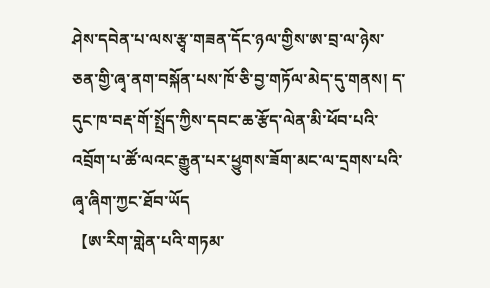ཤེས་དབེན་པ་ལས་རྩྭ་གཟན་དོང་ཉལ་གྱིས་ཨ་བྲ་ལ་ཉེས་ཅན་གྱི་ཞྭ་ནག་བསྐོན་པས་ཁོ་ཅི་བྱ་གཏོལ་མེད་དུ་གནས། ད་དུང་ཁ་བརྡ་གོ་སྤྲོད་ཀྱིས་དབང་ཆ་རྩོད་ལེན་མི་ཕོབ་པའི་འབྲོག་པ་ཚོ་ལའང་རྒྱུན་པར་ཕྱུགས་ཟོག་མང་ལ་དྲགས་པའི་ཞྭ་ཞིག་ཀྱང་ཐོབ་ཡོད
【ཨ་རིག་གླེན་པའི་གཏམ་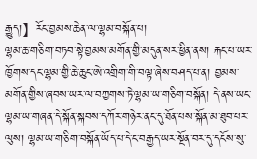རྒྱུད།】རོང་བྱམས་ཆེན་ལ་ལྷམ་བསྐོན་པ།
ལྷམ་ཆ་གཅིག་བཏབ་སྟེ་བྱམས་མགོན་གྱི་མདུན་སར་ཕྱིན་ནས། རྐང་པ་ཡར་ཁྱོགས་དང་ལྷམ་གྱི་ཆེ་ཆུང་ཨེ་འགྲིག་གི་བལྟ་ཞེས་བཤད་པ་ན། བྱམས་མགོན་གྱིས་ཞབས་ཡར་ལ་བཀྱགས་ཏེ་ལྷམ་ཡ་གཅིག་བསྐོན། དེ་ནས་ཡང་ལྷམ་ཡ་གཞན་དེ་སྐོན་སྐབས་དཀོར་གཉེར་ནང་དུ་ཐོན་པས་སྐོན་མ་ཐུབ་པར་ལུས། ལྷམ་ཡ་གཅིག་བསྐོན་ཡོད་པ་དེ་ང་བརྒྱད་ཡར་སྔོན་བར་དུ་དངོས་སུ་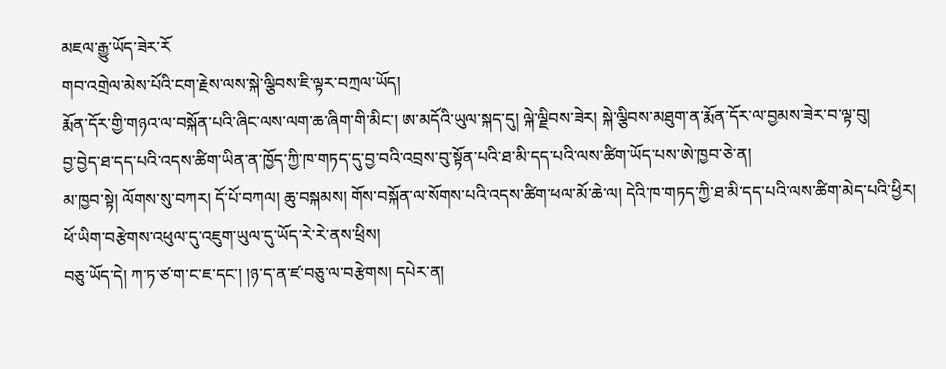མཇལ་རྒྱུ་ཡོད་ཟེར་རོ
གབ་འགྲེལ་མེས་པོའི་ངག་རྗེས་ལས་སྐེ་ལྕིབས་ཇི་ལྟར་བཀྲལ་ཡོད།
རྨོན་དོར་གྱི་གཉའ་ལ་བསྐོན་པའི་ཞིང་ལས་ལག་ཆ་ཞིག་གི་མིང་། ཨ་མདོའི་ཡུལ་སྐད་དུ། ལྐེ་ལྗིབས་ཟེར། སྐེ་ལྕིབས་མཐུག་ན་རྨོན་དོར་ལ་བྱམས་ཟེར་བ་ལྟ་བུ།
བྱ་བྱེད་ཐ་དད་པའི་འདས་ཚིག་ཡིན་ན་ཁྱོད་ཀྱི་ཁ་གཏད་དུ་བྱ་བའི་འབྲས་བུ་སྟོན་པའི་ཐ་མི་དད་པའི་ལས་ཚིག་ཡོད་པས་ཨེ་ཁྱབ་ཅེ་ན།
མ་ཁྱབ་སྟེ། ལོགས་སུ་བཀར། དོ་པོ་བཀལ། ཆུ་བསྐམས། གོས་བསྐོན་ལ་སོགས་པའི་འདས་ཚིག་ཕལ་མོ་ཆེ་ལ། དེའི་ཁ་གཏད་ཀྱི་ཐ་མི་དད་པའི་ལས་ཚིག་མེད་པའི་ཕྱིར།
ཕོ་ཡིག་བརྩེགས་འཕུལ་དུ་འཇུག་ཡུལ་དུ་ཡོད་རེ་རེ་ནས་ཕྲིས།
བཅུ་ཡོད་དེ། ཀ་ཏ་ཙ་ག་ང་ཇ་དང་། །ཉ་ད་ན་ཛ་བཅུ་ལ་བརྩེགས། དཔེར་ན།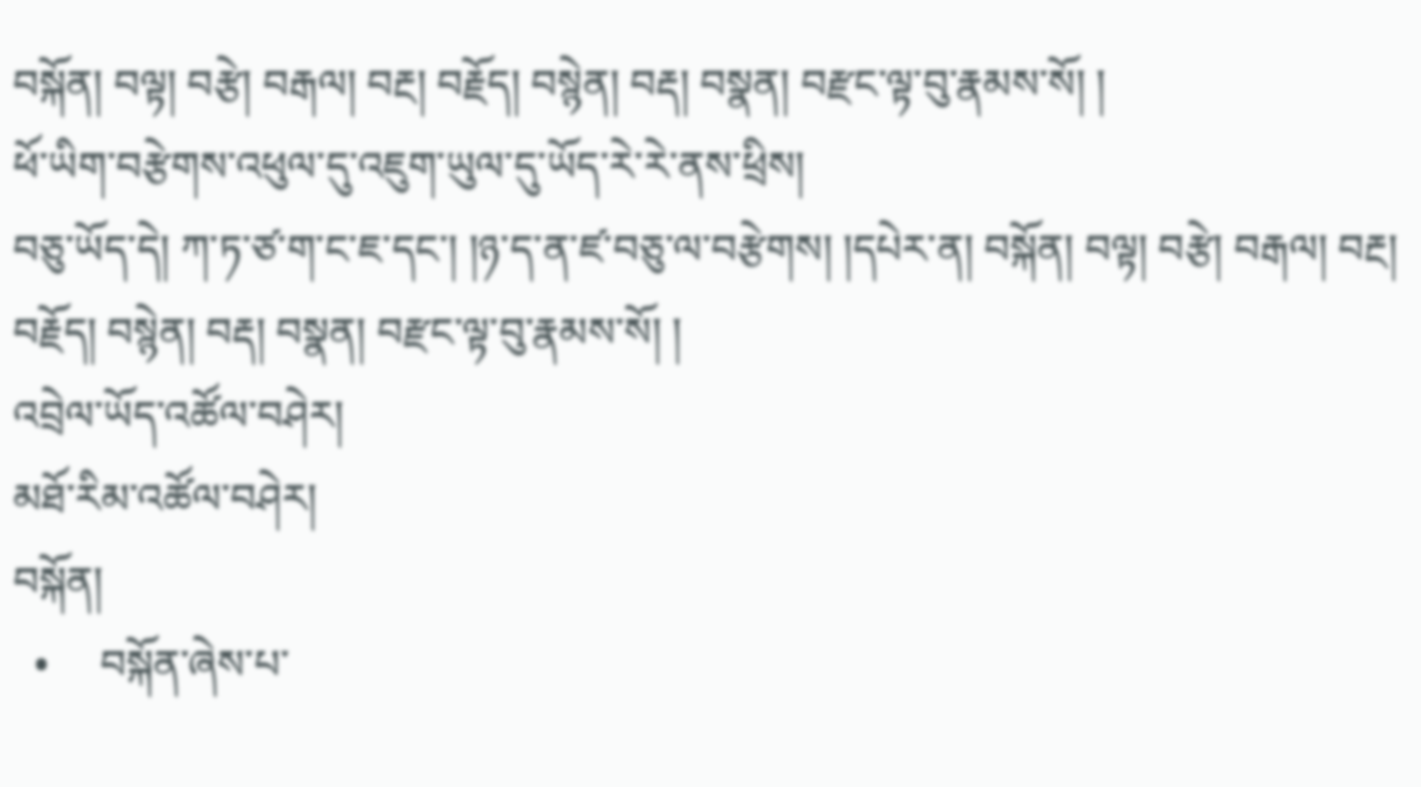བསྐོན། བལྟ། བརྩེ། བརྒལ། བརྔ། བརྗོད། བསྙེན། བརྡ། བསྣན། བརྫང་ལྟ་བུ་རྣམས་སོ། །
ཕོ་ཡིག་བརྩེགས་འཕུལ་དུ་འཇུག་ཡུལ་དུ་ཡོད་རེ་རེ་ནས་ཕྲིས།
བཅུ་ཡོད་དེ། ཀ་ཏ་ཙ་ག་ང་ཇ་དང་། །ཉ་ད་ན་ཛ་བཅུ་ལ་བརྩེགས། །དཔེར་ན། བསྐོན། བལྟ། བརྩེ། བརྒལ། བརྔ། བརྗོད། བསྙེན། བརྡ། བསྣན། བརྫང་ལྟ་བུ་རྣམས་སོ། །
འབྲེལ་ཡོད་འཚོལ་བཤེར།
མཐོ་རིམ་འཚོལ་བཤེར།
བསྐོན།
  •     བསྐོན་ཞེས་པ་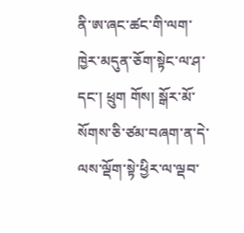ནི་ཨ་ཞང་ཚང་གི་ལག་ཁྱེར་མདུན་ཅོག་སྟེང་ལ་ཤ་དང་། ཕྲུག གོས། སྒོར་མོ་སོགས་ཅི་ཙམ་བཞག་ན་དེ་ལས་ལྡོག་སྟེ་ཕྱིར་ལ་ལྡབ་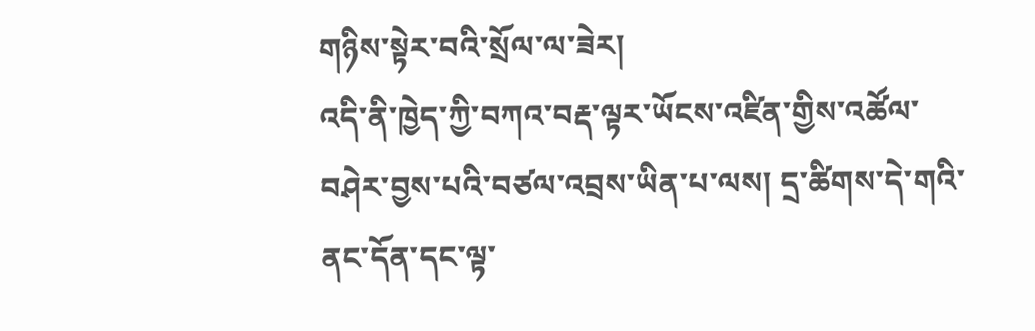གཉིས་སྟེར་བའི་སྲོལ་ལ་ཟེར།
འདི་ནི་ཁྱེད་ཀྱི་བཀའ་བརྡ་ལྟར་ཡོངས་འཛིན་གྱིས་འཚོལ་བཤེར་བྱས་པའི་བཙལ་འབྲས་ཡིན་པ་ལས། དྲ་ཚིགས་དེ་གའི་ནང་དོན་དང་ལྟ་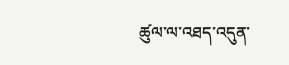ཚུལ་ལ་འཐད་འདུན་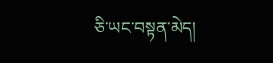ཅི་ཡང་བསྟན་མེད།